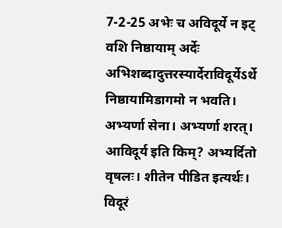7-2-25 अभेः च अविदूर्ये न इट् वशि निष्ठायाम् अर्देः
अभिशब्दादुत्तरस्यार्देराविदूर्येऽर्थे निष्ठायामिडागमो न भवति। अभ्यर्णा सेना। अभ्यर्णा शरत्। आविदूर्य इति किम्? अभ्यर्दितो वृषलः। शीतेन पीडित इत्यर्थः। विदूरं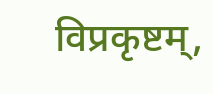विप्रकृष्टम्,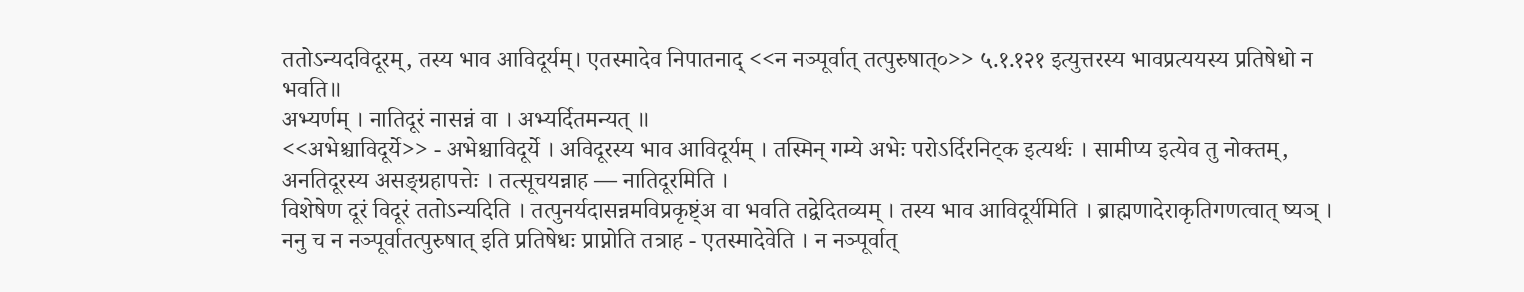ततोऽन्यदविदूरम्, तस्य भाव आविदूर्यम्। एतस्मादेव निपातनाद् <<न नञ्पूर्वात् तत्पुरुषात्०>> ५.१.१२१ इत्युत्तरस्य भावप्रत्ययस्य प्रतिषेधो न भवति॥
अभ्यर्णम् । नातिदूरं नासन्नं वा । अभ्यर्दितमन्यत् ॥
<<अभेश्चाविदूर्ये>> - अभेश्चाविदूर्ये । अविदूरस्य भाव आविदूर्यम् । तस्मिन् गम्ये अभेः परोऽर्दिरनिट्क इत्यर्थः । सामीप्य इत्येव तु नोक्तम्, अनतिदूरस्य असङ्ग्रहापत्तेः । तत्सूचयन्नाह — नातिदूरमिति ।
विशेषेण दूरं विदूरं ततोऽन्यदिति । तत्पुनर्यदासन्नमविप्रकृष्ट्ंअ वा भवति तद्वेदितव्यम् । तस्य भाव आविदूर्यमिति । ब्राह्मणादेराकृतिगणत्वात् ष्यञ् । ननु च न नञ्पूर्वातत्पुरुषात् इति प्रतिषेधः प्राप्नोति तत्राह - एतस्मादेवेति । न नञ्पूर्वात्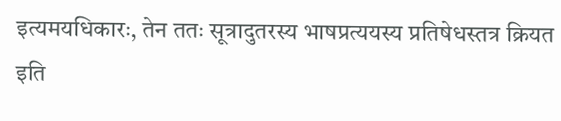इत्यमयधिकारः, तेन ततः सूत्रादुतरस्य भाषप्रत्ययस्य प्रतिषेधस्तत्र क्रियत इति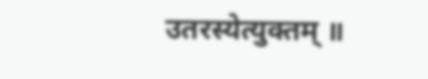उतरस्येत्युक्तम् ॥